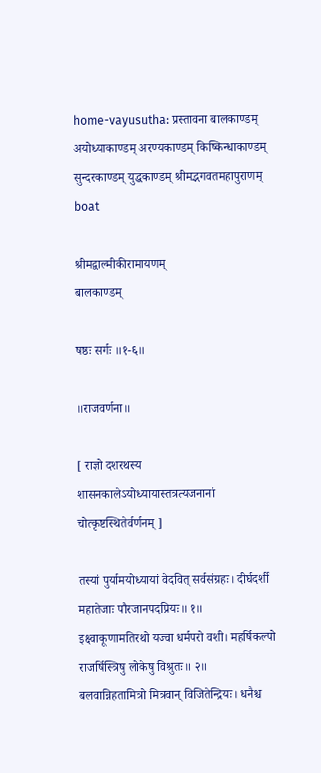home-vayusutha: प्रस्तावना बालकाण्डम् अयोध्याकाण्डम् अरण्यकाण्डम् किष्किन्धाकाण्डम् सुन्दरकाण्डम् युद्धकाण्डम् श्रीमद्भगवतमहापुराणम्
boat

श्रीमद्वाल्मीकीरामायणम्
बालकाण्डम्

षष्ठः सर्गः ॥१-६॥

॥राजवर्णना॥

[ राज्ञो दशरथस्य शासनकालेऽयोध्यायास्तत्रत्यजनानां चोत्कृष्टस्थितेर्वर्णनम् ]

तस्यां पुर्यामयोध्यायां वेदवित् सर्वसंग्रहः। दीर्घदर्शी महातेजाः पौरजानपदप्रियः॥ १॥ इक्ष्वाकूणामतिरथो यज्वा धर्मपरो वशी। महर्षिकल्पो राजर्षिस्त्रिषु लोकेषु विश्रुतः॥ २॥ बलवान्निहतामित्रो मित्रवान् विजितेन्द्रियः। धनैश्च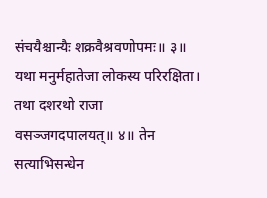संचयैश्चान्यैः शक्रवैश्रवणोपमः॥ ३॥ यथा मनुर्महातेजा लोकस्य परिरक्षिता। तथा दशरथो राजा वसञ्जगदपालयत्॥ ४॥ तेन सत्याभिसन्धेन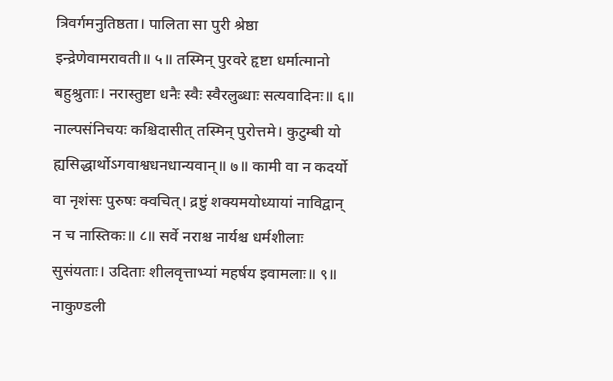त्रिवर्गमनुतिष्ठता। पालिता सा पुरी श्रेष्ठा इन्द्रेणेवामरावती॥ ५॥ तस्मिन् पुरवरे हृष्टा धर्मात्मानो बहुश्रुताः। नरास्तुष्टा धनैः स्वैः स्वैरलुब्धाः सत्यवादिनः॥ ६॥ नाल्पसंनिचयः कश्चिदासीत् तस्मिन् पुरोत्तमे। कुटुम्बी यो ह्यसिद्धार्थोऽगवाश्वधनधान्यवान्॥ ७॥ कामी वा न कदर्यो वा नृशंसः पुरुषः क्वचित्। द्रष्टुं शक्यमयोध्यायां नाविद्वान् न च नास्तिकः॥ ८॥ सर्वे नराश्च नार्यश्च धर्मशीलाः सुसंयताः। उदिताः शीलवृत्ताभ्यां महर्षय इवामलाः॥ ९॥ नाकुण्डली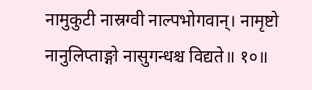नामुकुटी नास्रग्वी नाल्पभोगवान्। नामृष्टो नानुलिप्ताङ्गो नासुगन्धश्च विद्यते॥ १०॥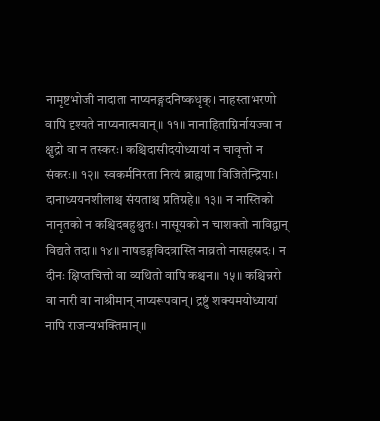नामृष्टभोजी नादाता नाप्यनङ्गदनिष्कधृक्। नाहस्ताभरणो वापि दृश्यते नाप्यनात्मवान्॥ ११॥ नानाहिताग्निर्नायज्वा न क्षुद्रो वा न तस्करः। कश्चिदासीदयोध्यायां न चावृत्तो न संकरः॥ १२॥ स्वकर्मनिरता नित्यं ब्राह्मणा विजितेन्द्रियाः। दानाध्ययनशीलाश्च संयताश्च प्रतिग्रहे॥ १३॥ न नास्तिको नानृतको न कश्चिदबहुश्रुतः। नासूयको न चाशक्तो नाविद्वान् विद्यते तदा॥ १४॥ नाषडङ्गविदत्रास्ति नाव्रतो नासहस्रदः। न दीनः क्षिप्तचित्तो वा व्यथितो वापि कश्चन॥ १५॥ कश्चिन्नरो वा नारी वा नाश्रीमान् नाप्यरूपवान्। द्रष्टुं शक्यमयोध्यायां नापि राजन्यभक्तिमान्॥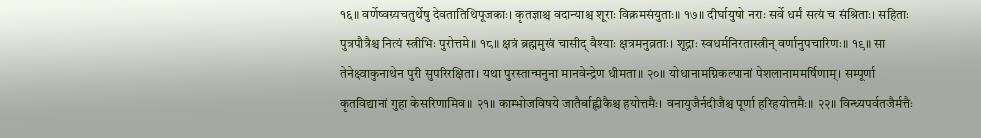१६॥ वर्णेष्वग्र्यचतुर्थेषु देवतातिथिपूजकाः। कृतज्ञाश्च वदान्याश्च शूराः विक्रमसंयुताः॥ १७॥ दीर्घायुषो नराः सर्वे धर्मं सत्यं च संश्रिताः। सहिताः पुत्रपौत्रैश्च नित्यं स्त्रीभिः पुरोत्तमे॥ १८॥ क्षत्रं ब्रह्ममुखं चासीद् वैश्याः क्षत्रमनुव्रताः। शूद्राः स्वधर्मनिरतास्त्रीन् वर्णानुपचारिणः॥ १९॥ सा तेनेक्ष्वाकुनाथेन पुरी सुपरिरक्षिता। यथा पुरस्तान्मनुना मानवेन्द्रेण धीमता॥ २०॥ योधानामग्निकल्पानां पेशलानाममर्षिणाम्। सम्पूर्णा कृतविद्यानां गुहा केसरिणामिव॥ २१॥ काम्भोजविषये जातैर्बाह्लीकैश्च हयोत्तमैः। वनायुजैर्नदीजैश्च पूर्णा हरिहयोत्तमैः॥ २२॥ विन्ध्यपर्वतजैर्मत्तैः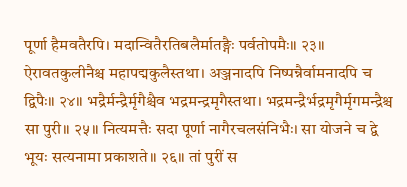पूर्णा हैमवतैरपि। मदान्वितैरतिबलैर्मातङ्गैः पर्वतोपमैः॥ २३॥ ऐरावतकुलीनैश्च महापद्मकुलैस्तथा। अञ्जनादपि निष्पन्नैर्वामनादपि च द्विपैः॥ २४॥ भद्रैर्मन्द्रैर्मृगैश्चैव भद्रमन्द्रमृगैस्तथा। भद्रमन्द्रैर्भद्रमृगैर्मृगमन्द्रैश्च सा पुरी॥ २५॥ नित्यमत्तैः सदा पूर्णा नागैरचलसंनिभैः। सा योजने च द्वे भूयः सत्यनामा प्रकाशते॥ २६॥ तां पुरीं स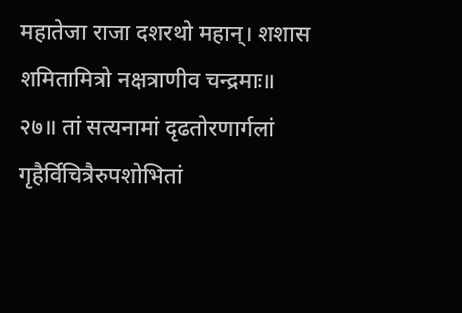महातेजा राजा दशरथो महान्। शशास शमितामित्रो नक्षत्राणीव चन्द्रमाः॥ २७॥ तां सत्यनामां दृढतोरणार्गलां गृहैर्विचित्रैरुपशोभितां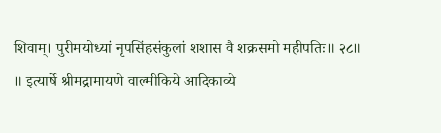शिवाम्। पुरीमयोध्यां नृपसिंहसंकुलां शशास वै शक्रसमो महीपतिः॥ २८॥ ॥ इत्यार्षे श्रीमद्रामायणे वाल्मीकिये आदिकाव्ये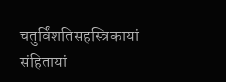चतुर्विंशतिसहस्त्रिकायां संहितायां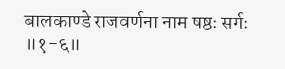बालकाण्डे राजवर्णना नाम षष्ठः सर्गः ॥१-६॥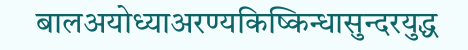बालअयोध्याअरण्यकिष्किन्धासुन्दरयुद्ध